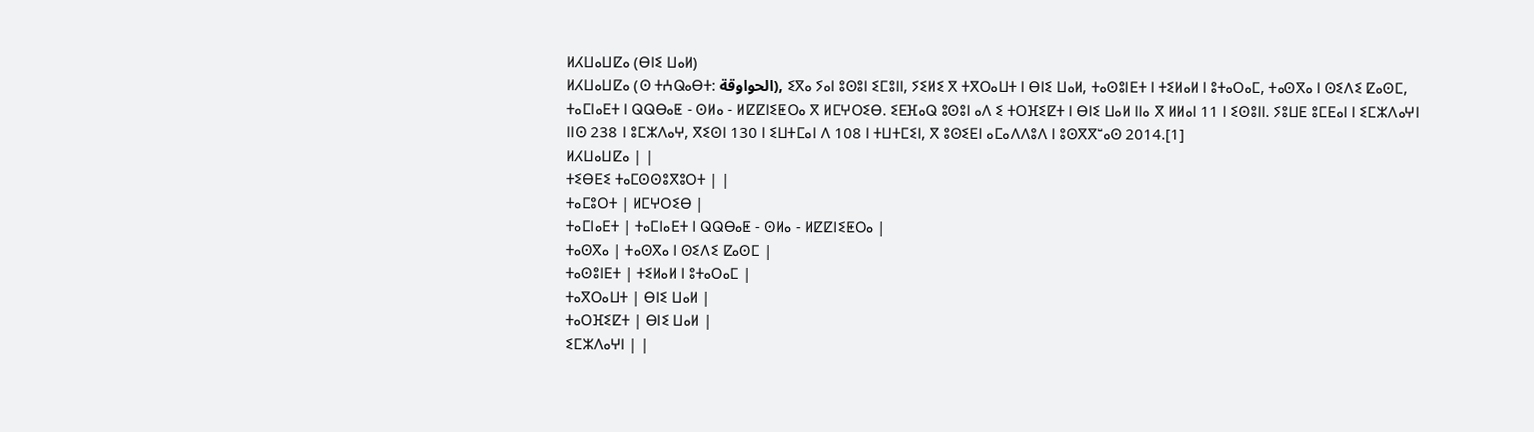ⵍⵃⵡⴰⵡⵇⴰ (ⴱⵏⵉ ⵡⴰⵍ)
ⵍⵃⵡⴰⵡⵇⴰ (ⵙ ⵜⵄⵕⴰⴱⵜ: الحواوقة), ⵉⴳⴰ ⵢⴰⵏ ⵓⵙⵓⵏ ⵉⵎⵓⵏⵏ, ⵢⵉⵍⵉ ⴳ ⵜⴳⵔⴰⵡⵜ ⵏ ⴱⵏⵉ ⵡⴰⵍ, ⵜⴰⵙⵓⵏⴹⵜ ⵏ ⵜⵉⵍⴰⵍ ⵏ ⵓⵜⴰⵔⴰⵎ, ⵜⴰⵙⴳⴰ ⵏ ⵙⵉⴷⵉ ⵇⴰⵙⵎ, ⵜⴰⵎⵏⴰⴹⵜ ⵏ ⵕⵕⴱⴰⵟ - ⵙⵍⴰ - ⵍⵇⵇⵏⵉⵟⵔⴰ ⴳ ⵍⵎⵖⵔⵉⴱ. ⵉⴹⴼⴰⵕ ⵓⵙⵓⵏ ⴰⴷ ⵉ ⵜⵔⴼⵉⵇⵜ ⵏ ⴱⵏⵉ ⵡⴰⵍ ⵏⵏⴰ ⴳ ⵍⵍⴰⵏ 11 ⵏ ⵉⵙⵓⵏⵏ. ⵢⵓⵡⴹ ⵓⵎⴹⴰⵏ ⵏ ⵉⵎⵣⴷⴰⵖⵏ ⵏⵏⵙ 238 ⵏ ⵓⵎⵣⴷⴰⵖ, ⴳⵉⵙⵏ 130 ⵏ ⵉⵡⵜⵎⴰⵏ ⴷ 108 ⵏ ⵜⵡⵜⵎⵉⵏ, ⴳ ⵓⵙⵉⴹⵏ ⴰⵎⴰⴷⴷⵓⴷ ⵏ ⵓⵙⴳⴳⵯⴰⵙ 2014.[1]
ⵍⵃⵡⴰⵡⵇⴰ | |
ⵜⵉⴱⴹⵉ ⵜⴰⵎⵙⵙⵓⴳⵓⵔⵜ | |
ⵜⴰⵎⵓⵔⵜ | ⵍⵎⵖⵔⵉⴱ |
ⵜⴰⵎⵏⴰⴹⵜ | ⵜⴰⵎⵏⴰⴹⵜ ⵏ ⵕⵕⴱⴰⵟ - ⵙⵍⴰ - ⵍⵇⵇⵏⵉⵟⵔⴰ |
ⵜⴰⵙⴳⴰ | ⵜⴰⵙⴳⴰ ⵏ ⵙⵉⴷⵉ ⵇⴰⵙⵎ |
ⵜⴰⵙⵓⵏⴹⵜ | ⵜⵉⵍⴰⵍ ⵏ ⵓⵜⴰⵔⴰⵎ |
ⵜⴰⴳⵔⴰⵡⵜ | ⴱⵏⵉ ⵡⴰⵍ |
ⵜⴰⵔⴼⵉⵇⵜ | ⴱⵏⵉ ⵡⴰⵍ |
ⵉⵎⵣⴷⴰⵖⵏ | |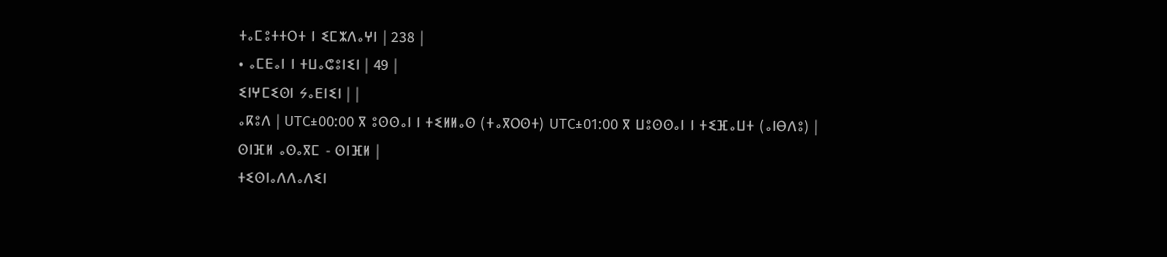ⵜⴰⵎⵓⵜⵜⵔⵜ ⵏ ⵉⵎⵣⴷⴰⵖⵏ | 238 |
• ⴰⵎⴹⴰⵏ ⵏ ⵜⵡⴰⵛⵓⵏⵉⵏ | 49 |
ⵉⵏⵖⵎⵉⵙⵏ ⵢⴰⴹⵏⵉⵏ | |
ⴰⴽⵓⴷ | UTC±00:00 ⴳ ⵓⵙⵙⴰⵏ ⵏ ⵜⵉⵍⵍⴰⵙ (ⵜⴰⴳⵔⵙⵜ) UTC±01:00 ⴳ ⵡⵓⵙⵙⴰⵏ ⵏ ⵜⵉⴼⴰⵡⵜ (ⴰⵏⴱⴷⵓ) |
ⵙⵏⴼⵍ ⴰⵙⴰⴳⵎ - ⵙⵏⴼⵍ |
ⵜⵉⵙⵏⴰⴷⴷⴰⴷⵉⵏ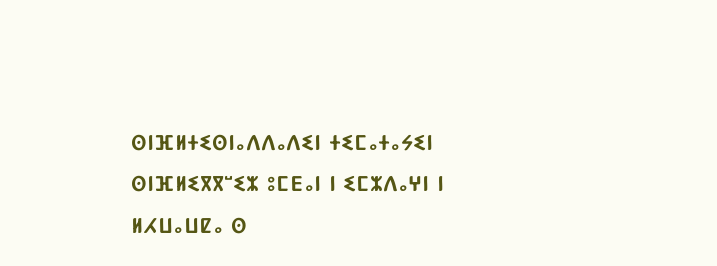ⵙⵏⴼⵍⵜⵉⵙⵏⴰⴷⴷⴰⴷⵉⵏ ⵜⵉⵎⴰⵜⴰⵢⵉⵏ
ⵙⵏⴼⵍⵉⴳⴳⵯⵉⵣ ⵓⵎⴹⴰⵏ ⵏ ⵉⵎⵣⴷⴰⵖⵏ ⵏ ⵍⵃⵡⴰⵡⵇⴰ ⵙ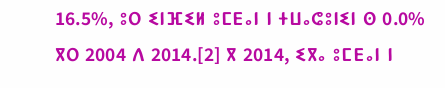16.5%, ⵓⵔ ⵉⵏⴼⵉⵍ ⵓⵎⴹⴰⵏ ⵏ ⵜⵡⴰⵛⵓⵏⵉⵏ ⵙ 0.0% ⴳⵔ 2004 ⴷ 2014.[2] ⴳ 2014, ⵉⴳⴰ ⵓⵎⴹⴰⵏ ⵏ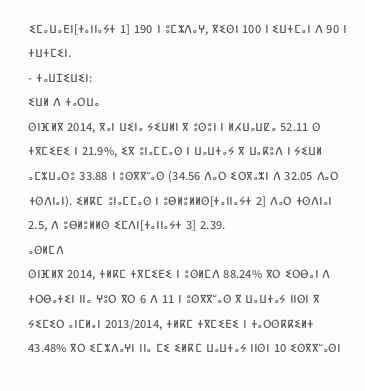ⵉⵎⴰⵡⴰⴹⵏ[ⵜⴰⵏⵏⴰⵢⵜ 1] 190 ⵏ ⵓⵎⵣⴷⴰⵖ, ⴳⵉⵙⵏ 100 ⵏ ⵉⵡⵜⵎⴰⵏ ⴷ 90 ⵏ ⵜⵡⵜⵎⵉⵏ.
- ⵜⴰⵡⵊⵉⵡⵉⵏ:
ⵉⵡⵍ ⴷ ⵜⴰⵔⵡⴰ
ⵙⵏⴼⵍⴳ 2014, ⴳⴰⵏ ⵡⵉⵏⴰ ⵢⵉⵡⵍⵏ ⴳ ⵓⵙⵓⵏ ⵏ ⵍⵃⵡⴰⵡⵇⴰ 52.11 ⵙ ⵜⴳⵎⵉⴹⵉ ⵏ 21.9%, ⵉⴳ ⵓⵏⴰⵎⵎⴰⵙ ⵏ ⵡⴰⵡⵜⴰⵢ ⴳ ⵡⴰⴽⵓⴷ ⵏ ⵢⵉⵡⵍ ⴰⵎⵣⵡⴰⵔⵓ 33.88 ⵏ ⵓⵙⴳⴳⵯⴰⵙ (34.56 ⴷⴰⵔ ⵉⵔⴳⴰⵣⵏ ⴷ 32.05 ⴷⴰⵔ ⵜⵙⴷⵏⴰⵏ). ⵉⵍⴽⵎ ⵓⵏⴰⵎⵎⴰⵙ ⵏ ⵓⴱⵍⵓⵍⵍⵙ[ⵜⴰⵏⵏⴰⵢⵜ 2] ⴷⴰⵔ ⵜⵙⴷⵏⴰⵏ 2.5, ⴷ ⵓⴱⵍⵓⵍⵍⵙ ⵉⵎⴷⵏ[ⵜⴰⵏⵏⴰⵢⵜ 3] 2.39.
ⴰⵙⵍⵎⴷ
ⵙⵏⴼⵍⴳ 2014, ⵜⵍⴽⵎ ⵜⴳⵎⵉⴹⵉ ⵏ ⵓⵙⵍⵎⴷ 88.24% ⴳⵔ ⵉⵔⴱⴰⵏ ⴷ ⵜⵔⴱⴰⵜⵉⵏ ⵏⵏⴰ ⵖⵓⵔ ⴳⵔ 6 ⴷ 11 ⵏ ⵓⵙⴳⴳⵯⴰⵙ ⴳ ⵡⴰⵡⵜⴰⵢ ⵏⵏⵙⵏ ⴳ ⵢⵉⵎⵉⵔ ⴰⵏⵎⵍⴰⵏ 2013/2014, ⵜⵍⴽⵎ ⵜⴳⵎⵉⴹⵉ ⵏ ⵜⴰⵔⵙⴽⴽⵉⵍⵜ 43.48% ⴳⵔ ⵉⵎⵣⴷⴰⵖⵏ ⵏⵏⴰ ⵎⵉ ⵉⵍⴽⵎ ⵡⴰⵡⵜⴰⵢ ⵏⵏⵙⵏ 10 ⵉⵙⴳⴳⵯⴰⵙⵏ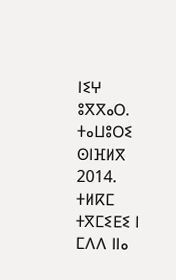ⵏⵉⵖ ⵓⴳⴳⴰⵔ.
ⵜⴰⵡⵓⵔⵉ
ⵙⵏⴼⵍⴳ 2014. ⵜⵍⴽⵎ ⵜⴳⵎⵉⴹⵉ ⵏ ⵎⴷⴷ ⵏⵏⴰ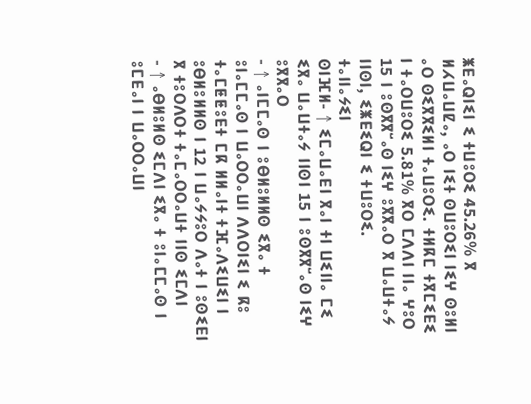ⵥⴹⴰⵕⵏⵉⵏ ⵉ ⵜⵡⵓⵔⵉ 45.26% ⴳ ⵍⵃⵡⴰⵡⵇⴰ, ⴰⵔ ⵏⵉⵜ ⵙⵡⵓⵔⵉⵏ ⵏⵉⵖ ⵙⵓⵍⵏ ⴰⵔ ⵙⵉⴳⴳⵉⵍⵏ ⵜⴰⵡⵓⵔⵉ. ⵜⵍⴽⵎ ⵜⴳⵎⵉⴹⵉ ⵏ ⵜⴰⵔⵡⵓⵔⵉ 5.81% ⴳⵔ ⵎⴷⴷⵏ ⵏⵏⴰ ⵖⵓⵔ 15 ⵏ ⵓⵙⴳⴳⵯⴰⵙ ⵏⵉⵖ ⵓⴳⴳⴰⵔ ⴳ ⵡⴰⵡⵜⴰⵢ ⵏⵏⵙⵏ, ⵉⵥⴹⵉⵕⵏ ⵉ ⵜⵡⵓⵔⵉ.
ⵜⴰⵏⵏⴰⵢⵉⵏ
ⵙⵏⴼⵍ- ↑ ⵉⵎⴰⵡⴰⴹⵏ ⴳⴰⵏ ⵜⵏ ⵡⵉⵏⵏⴰ ⵎⵉ ⵉⴳⴰ ⵡⴰⵡⵜⴰⵢ ⵏⵏⵙⵏ 15 ⵏ ⵓⵙⴳⴳⵯⴰⵙ ⵏⵉⵖ ⵓⴳⴳⴰⵔ
- ↑ ⴰⵏⵎⵎⴰⵙ ⵏ ⵓⴱⵍⵓⵍⵍⵙ ⵉⴳⴰ ⵜ ⵓⵏⴰⵎⵎⴰⵙ ⵏ ⵡⴰⵔⵔⴰⵡⵏ ⴷⴷⵔⵏⵉⵏ ⵉ ⴽⵓ ⵜⴰⵎⵟⵟⵓⴹⵜ ⵎⴽ ⵍⵍⴰⵏⵜ ⵜⴼⴰⴷⵉⵡⵉⵏ ⵏ ⵓⴱⵍⵓⵍⵍⵙ ⵏ 12 ⵏ ⵡⴰⵢⵢⵓⵔ ⴷⴰⵜ ⵏ ⵓⵙⵉⴹⵏ ⴳ ⵜⵓⵔⴷⵔⵜ ⵜⴰⵎⴰⵔⵔⴰⵡⵜ ⵏⵏⵙ ⵉⵎⴷⵏ
- ↑ ⴰⴱⵍⵓⵍⵙ ⵉⵎⴷⵏ ⵉⴳⴰ ⵜ ⵓⵏⴰⵎⵎⴰⵙ ⵏ ⵓⵎⴹⴰⵏ ⵏ ⵡⴰⵔⵔⴰⵡⵏ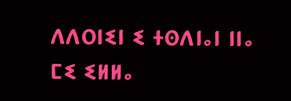ⴷⴷⵔⵏⵉⵏ ⵉ ⵜⵙⴷⵏⴰⵏ ⵏⵏⴰ ⵎⵉ ⵉⵍⵍⴰ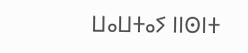ⵡⴰⵡⵜⴰⵢ ⵏⵏⵙⵏⵜ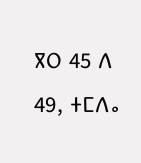ⴳⵔ 45 ⴷ 49, ⵜⵎⴷⴰ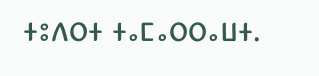ⵜⵓⴷⵔⵜ ⵜⴰⵎⴰⵔⵔⴰⵡⵜ.